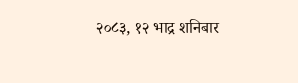२०८३, १२ भाद्र शनिबार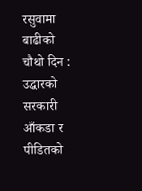रसुवामा बाढीको चौथो दिन : उद्धारको सरकारी आँकडा र पीडितको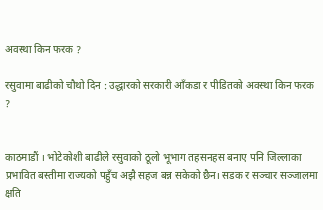अवस्था किन फरक ?

रसुवामा बाढीको चौथो दिन : उद्धारको सरकारी आँकडा र पीडितको अवस्था किन फरक ?


काठमाडौं । भोटेकोशी बाढीले रसुवाको ठूलो भूभाग तहसनहस बनाए पनि जिल्लाका प्रभावित बस्तीमा राज्यको पहुँच अझै सहज बन्न सकेको छैन। सडक र सञ्चार सञ्जालमा क्षति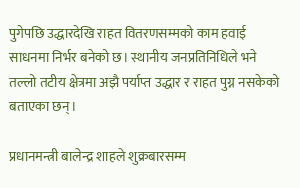पुगेपछि उद्धारदेखि राहत वितरणसम्मको काम हवाई साधनमा निर्भर बनेको छ। स्थानीय जनप्रतिनिधिले भने तल्लो तटीय क्षेत्रमा अझै पर्याप्त उद्धार र राहत पुग्न नसकेको बताएका छन्।

प्रधानमन्त्री बालेन्द्र शाहले शुक्रबारसम्म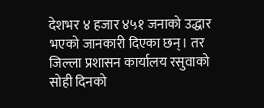देशभर ४ हजार ४५१ जनाको उद्धार भएको जानकारी दिएका छन्। तर जिल्ला प्रशासन कार्यालय रसुवाको सोही दिनको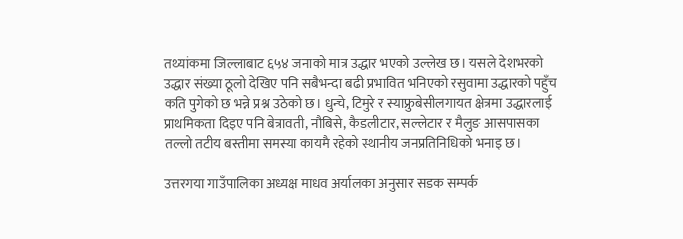तथ्यांकमा जिल्लाबाट ६५४ जनाको मात्र उद्धार भएको उल्लेख छ। यसले देशभरको उद्धार संख्या ठूलो देखिए पनि सबैभन्दा बढी प्रभावित भनिएको रसुवामा उद्धारको पहुँच कति पुगेको छ भन्ने प्रश्न उठेको छ। धुन्चे, टिमुरे र स्याफ्रुबेसीलगायत क्षेत्रमा उद्धारलाई प्राथमिकता दिइए पनि बेत्रावती, नौबिसे, कैडलीटार, सल्लेटार र मैलुङ आसपासका तल्लो तटीय बस्तीमा समस्या कायमै रहेको स्थानीय जनप्रतिनिधिको भनाइ छ।

उत्तरगया गाउँपालिका अध्यक्ष माधव अर्यालका अनुसार सडक सम्पर्क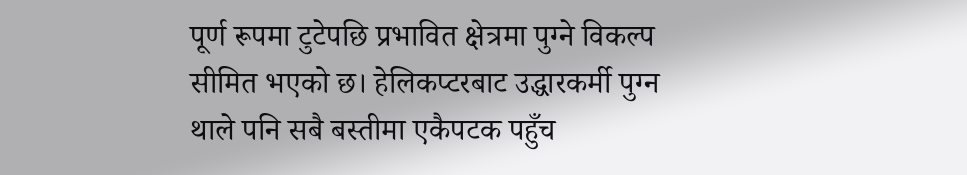पूर्ण रूपमा टुटेपछि प्रभावित क्षेत्रमा पुग्ने विकल्प सीमित भएको छ। हेलिकप्टरबाट उद्धारकर्मी पुग्न थाले पनि सबै बस्तीमा एकैपटक पहुँच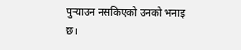पुर्‍याउन नसकिएको उनको भनाइ छ।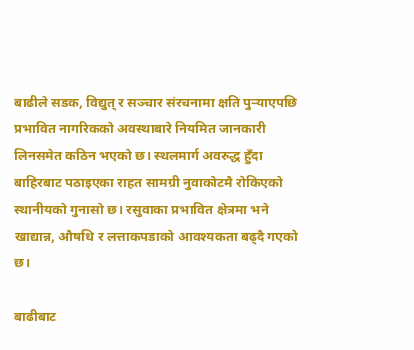बाढीले सडक, विद्युत् र सञ्चार संरचनामा क्षति पुर्‍याएपछि प्रभावित नागरिकको अवस्थाबारे नियमित जानकारी लिनसमेत कठिन भएको छ। स्थलमार्ग अवरुद्ध हुँदा बाहिरबाट पठाइएका राहत सामग्री नुवाकोटमै रोकिएको स्थानीयको गुनासो छ। रसुवाका प्रभावित क्षेत्रमा भने खाद्यान्न, औषधि र लत्ताकपडाको आवश्यकता बढ्दै गएको छ।

बाढीबाट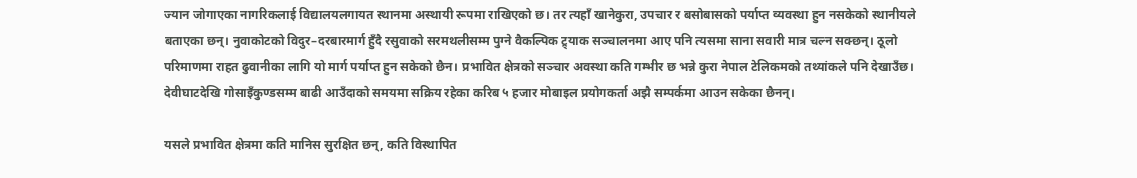ज्यान जोगाएका नागरिकलाई विद्यालयलगायत स्थानमा अस्थायी रूपमा राखिएको छ। तर त्यहाँ खानेकुरा, उपचार र बसोबासको पर्याप्त व्यवस्था हुन नसकेको स्थानीयले बताएका छन्। नुवाकोटको विदुर–दरबारमार्ग हुँदै रसुवाको सरमथलीसम्म पुग्ने वैकल्पिक ट्र्याक सञ्चालनमा आए पनि त्यसमा साना सवारी मात्र चल्न सक्छन्। ठूलो परिमाणमा राहत ढुवानीका लागि यो मार्ग पर्याप्त हुन सकेको छैन। प्रभावित क्षेत्रको सञ्चार अवस्था कति गम्भीर छ भन्ने कुरा नेपाल टेलिकमको तथ्यांकले पनि देखाउँछ। देवीघाटदेखि गोसाइँकुण्डसम्म बाढी आउँदाको समयमा सक्रिय रहेका करिब ५ हजार मोबाइल प्रयोगकर्ता अझै सम्पर्कमा आउन सकेका छैनन्।

यसले प्रभावित क्षेत्रमा कति मानिस सुरक्षित छन्, कति विस्थापित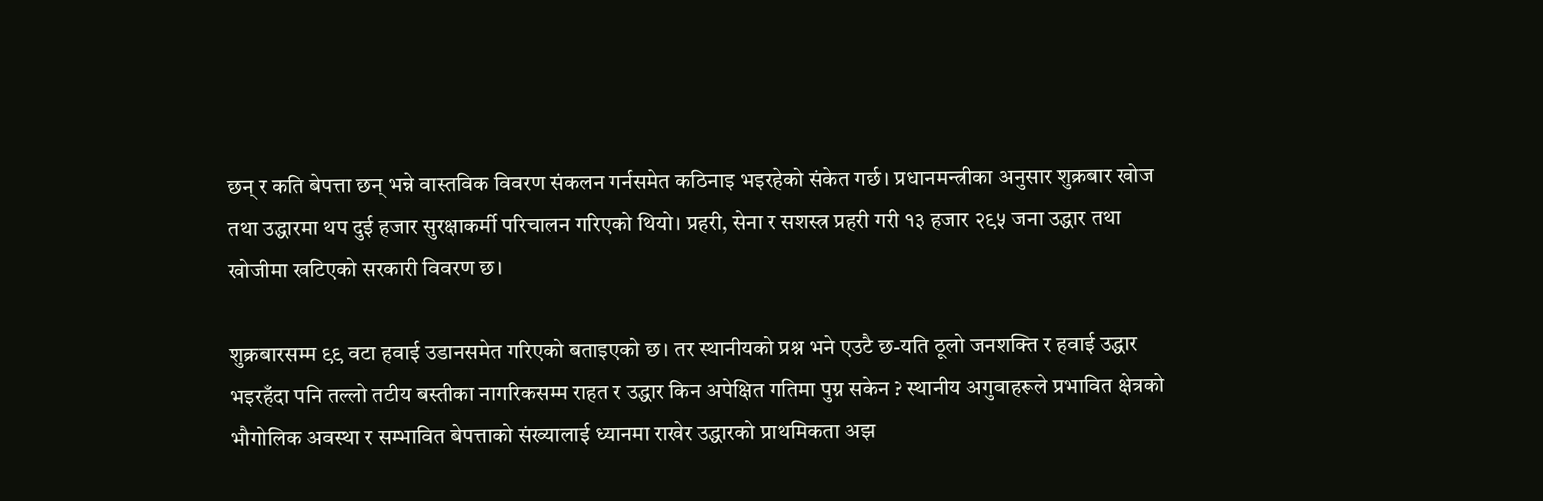छन् र कति बेपत्ता छन् भन्ने वास्तविक विवरण संकलन गर्नसमेत कठिनाइ भइरहेको संकेत गर्छ। प्रधानमन्त्रीका अनुसार शुक्रबार खोज तथा उद्धारमा थप दुई हजार सुरक्षाकर्मी परिचालन गरिएको थियो। प्रहरी, सेना र सशस्त्र प्रहरी गरी १३ हजार २९५ जना उद्धार तथा खोजीमा खटिएको सरकारी विवरण छ।

शुक्रबारसम्म ९९ वटा हवाई उडानसमेत गरिएको बताइएको छ। तर स्थानीयको प्रश्न भने एउटै छ-यति ठूलो जनशक्ति र हवाई उद्धार भइरहँदा पनि तल्लो तटीय बस्तीका नागरिकसम्म राहत र उद्धार किन अपेक्षित गतिमा पुग्न सकेन ? स्थानीय अगुवाहरूले प्रभावित क्षेत्रको भौगोलिक अवस्था र सम्भावित बेपत्ताको संख्यालाई ध्यानमा राखेर उद्धारको प्राथमिकता अझ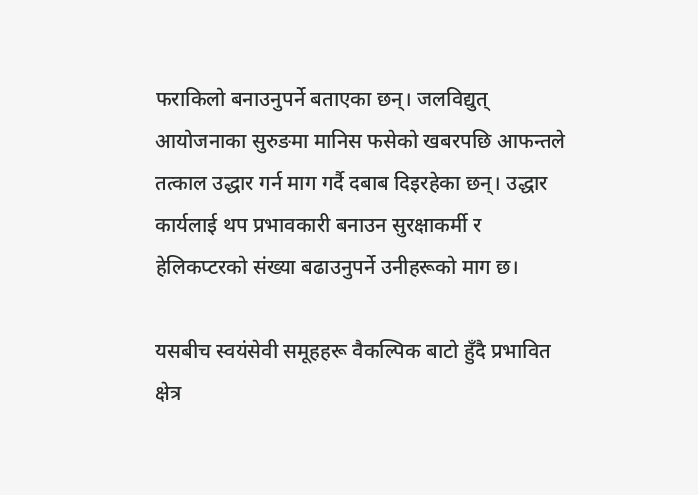फराकिलो बनाउनुपर्ने बताएका छन्। जलविद्युत् आयोजनाका सुरुङमा मानिस फसेको खबरपछि आफन्तले तत्काल उद्धार गर्न माग गर्दै दबाब दिइरहेका छन्। उद्धार कार्यलाई थप प्रभावकारी बनाउन सुरक्षाकर्मी र हेलिकप्टरको संख्या बढाउनुपर्ने उनीहरूको माग छ।

यसबीच स्वयंसेवी समूहहरू वैकल्पिक बाटो हुँदै प्रभावित क्षेत्र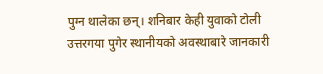पुग्न थालेका छन्। शनिबार केही युवाको टोली उत्तरगया पुगेर स्थानीयको अवस्थाबारे जानकारी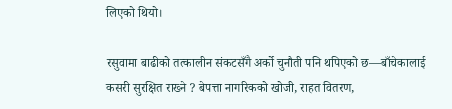लिएको थियो।

रसुवामा बाढीको तत्कालीन संकटसँगै अर्को चुनौती पनि थपिएको छ—बाँचेकालाई कसरी सुरक्षित राख्ने ? बेपत्ता नागरिकको खोजी, राहत वितरण,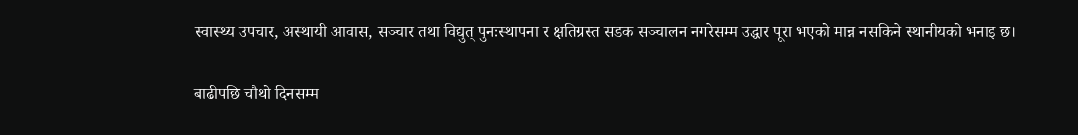स्वास्थ्य उपचार, अस्थायी आवास, सञ्चार तथा विद्युत् पुनःस्थापना र क्षतिग्रस्त सडक सञ्चालन नगरेसम्म उद्धार पूरा भएको मान्न नसकिने स्थानीयको भनाइ छ।

बाढीपछि चौथो दिनसम्म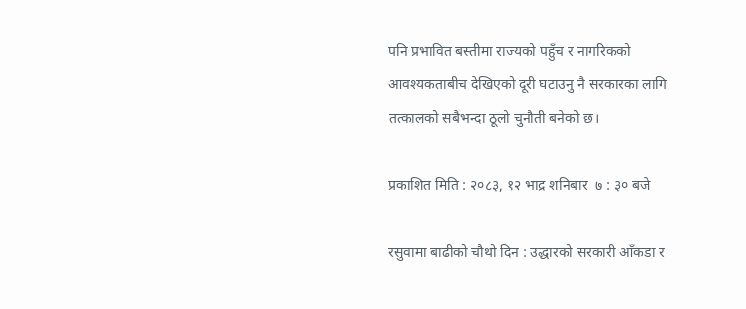पनि प्रभावित बस्तीमा राज्यको पहुँच र नागरिकको आवश्यकताबीच देखिएको दूरी घटाउनु नै सरकारका लागि तत्कालको सबैभन्दा ठूलो चुनौती बनेको छ।

प्रकाशित मिति : २०८३, १२ भाद्र शनिबार  ७ : ३० बजे

रसुवामा बाढीको चौथो दिन : उद्धारको सरकारी आँकडा र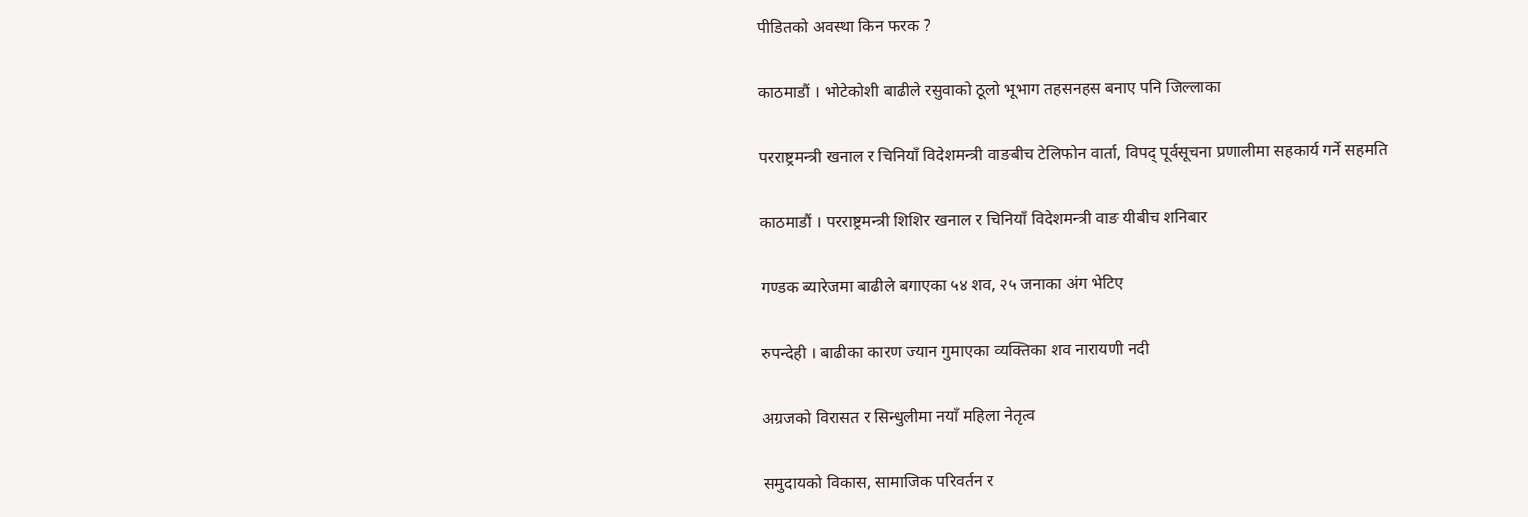पीडितको अवस्था किन फरक ?

काठमाडौं । भोटेकोशी बाढीले रसुवाको ठूलो भूभाग तहसनहस बनाए पनि जिल्लाका

परराष्ट्रमन्त्री खनाल र चिनियाँ विदेशमन्त्री वाङबीच टेलिफोन वार्ता, विपद् पूर्वसूचना प्रणालीमा सहकार्य गर्ने सहमति

काठमाडौं । परराष्ट्रमन्त्री शिशिर खनाल र चिनियाँ विदेशमन्त्री वाङ यीबीच शनिबार

गण्डक ब्यारेजमा बाढीले बगाएका ५४ शव, २५ जनाका अंग भेटिए

रुपन्देही । बाढीका कारण ज्यान गुमाएका व्यक्तिका शव नारायणी नदी

अग्रजको विरासत र सिन्धुलीमा नयाँ महिला नेतृत्व

समुदायको विकास, सामाजिक परिवर्तन र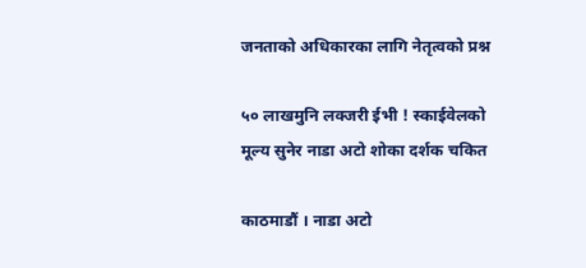जनताको अधिकारका लागि नेतृत्वको प्रश्न

५० लाखमुनि लक्जरी ईभी ! स्काईवेलको मूल्य सुनेर नाडा अटो शोका दर्शक चकित

काठमाडौं । नाडा अटो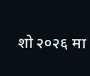शो २०२६ मा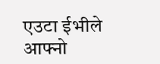एउटा ईभीले आफ्नो